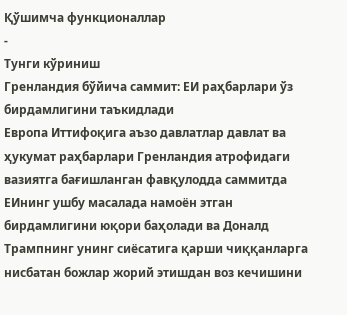Қўшимча функционаллар
-
Тунги кўриниш
Гренландия бўйича саммит: ЕИ раҳбарлари ўз бирдамлигини таъкидлади
Европа Иттифоқига аъзо давлатлар давлат ва ҳукумат раҳбарлари Гренландия атрофидаги вазиятга бағишланган фавқулодда саммитда ЕИнинг ушбу масалада намоён этган бирдамлигини юқори баҳолади ва Доналд Трампнинг унинг сиёсатига қарши чиққанларга нисбатан божлар жорий этишдан воз кечишини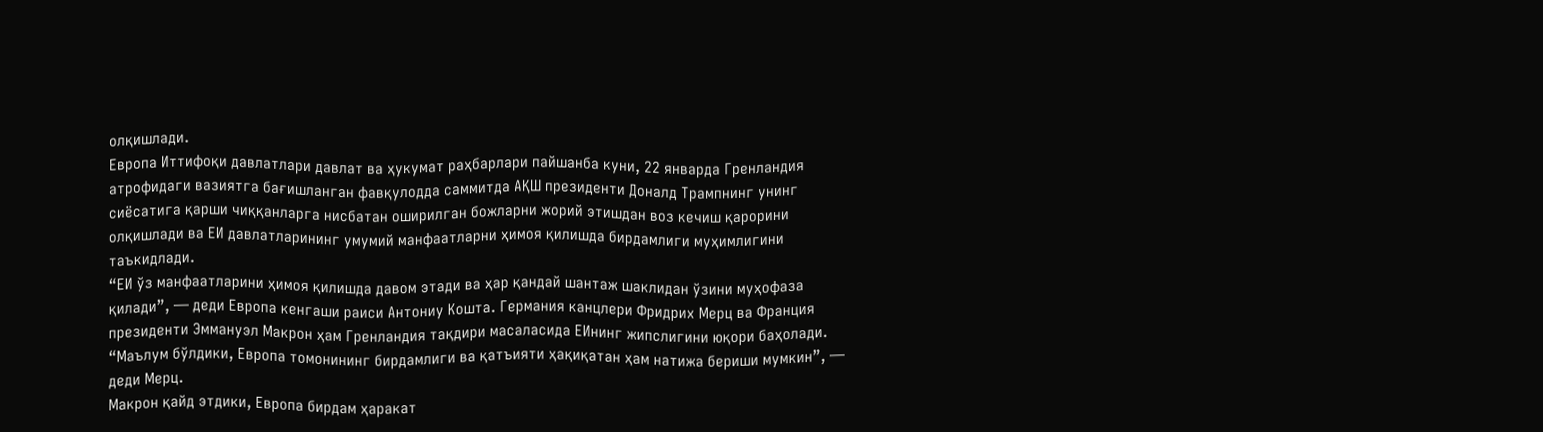олқишлади.
Европа Иттифоқи давлатлари давлат ва ҳукумат раҳбарлари пайшанба куни, 22 январда Гренландия атрофидаги вазиятга бағишланган фавқулодда саммитда АҚШ президенти Доналд Трампнинг унинг сиёсатига қарши чиққанларга нисбатан оширилган божларни жорий этишдан воз кечиш қарорини олқишлади ва ЕИ давлатларининг умумий манфаатларни ҳимоя қилишда бирдамлиги муҳимлигини таъкидлади.
“ЕИ ўз манфаатларини ҳимоя қилишда давом этади ва ҳар қандай шантаж шаклидан ўзини муҳофаза қилади”, — деди Европа кенгаши раиси Антониу Кошта. Германия канцлери Фридрих Мерц ва Франция президенти Эммануэл Макрон ҳам Гренландия тақдири масаласида ЕИнинг жипслигини юқори баҳолади. “Маълум бўлдики, Европа томонининг бирдамлиги ва қатъияти ҳақиқатан ҳам натижа бериши мумкин”, — деди Мерц.
Макрон қайд этдики, Европа бирдам ҳаракат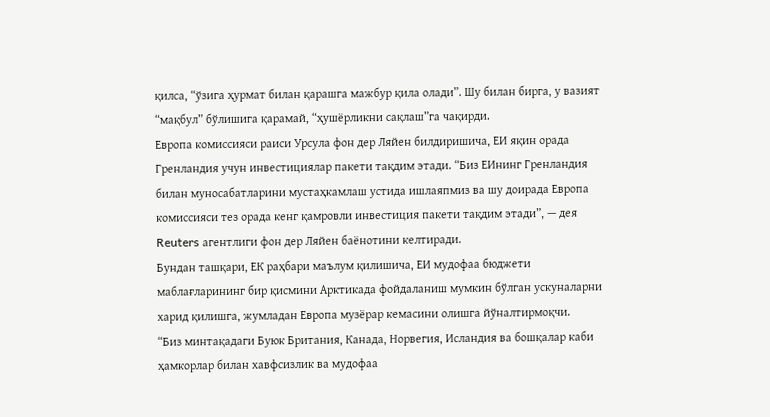қилса, “ўзига ҳурмат билан қарашга мажбур қила олади”. Шу билан бирга, у вазият “мақбул” бўлишига қарамай, “ҳушёрликни сақлаш”га чақирди.
Европа комиссияси раиси Урсула фон дер Ляйен билдиришича, ЕИ яқин орада Гренландия учун инвестициялар пакети тақдим этади. “Биз ЕИнинг Гренландия билан муносабатларини мустаҳкамлаш устида ишлаяпмиз ва шу доирада Европа комиссияси тез орада кенг қамровли инвестиция пакети тақдим этади”, — дея Reuters агентлиги фон дер Ляйен баёнотини келтиради.
Бундан ташқари, ЕК раҳбари маълум қилишича, ЕИ мудофаа бюджети маблағларининг бир қисмини Арктикада фойдаланиш мумкин бўлган ускуналарни харид қилишга, жумладан Европа музёрар кемасини олишга йўналтирмоқчи.
“Биз минтақадаги Буюк Британия, Канада, Норвегия, Исландия ва бошқалар каби ҳамкорлар билан хавфсизлик ва мудофаа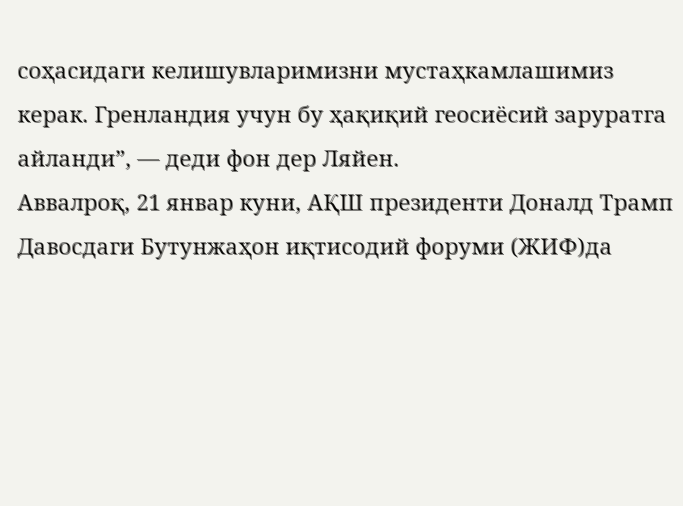соҳасидаги келишувларимизни мустаҳкамлашимиз керак. Гренландия учун бу ҳақиқий геосиёсий заруратга айланди”, — деди фон дер Ляйен.
Аввалроқ, 21 январ куни, АҚШ президенти Доналд Трамп Давосдаги Бутунжаҳон иқтисодий форуми (ЖИФ)да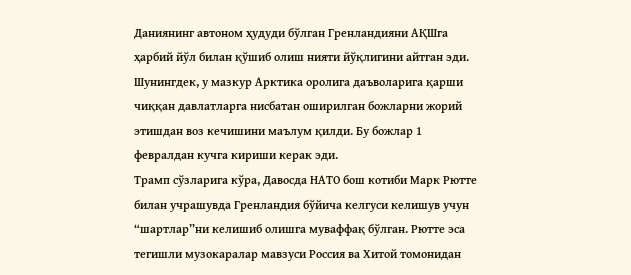Даниянинг автоном ҳудуди бўлган Гренландияни АҚШга ҳарбий йўл билан қўшиб олиш нияти йўқлигини айтган эди. Шунингдек, у мазкур Арктика оролига даъволарига қарши чиққан давлатларга нисбатан оширилган божларни жорий этишдан воз кечишини маълум қилди. Бу божлар 1 февралдан кучга кириши керак эди.
Трамп сўзларига кўра, Давосда НАТО бош котиби Марк Рютте билан учрашувда Гренландия бўйича келгуси келишув учун “шартлар”ни келишиб олишга муваффақ бўлган. Рютте эса тегишли музокаралар мавзуси Россия ва Хитой томонидан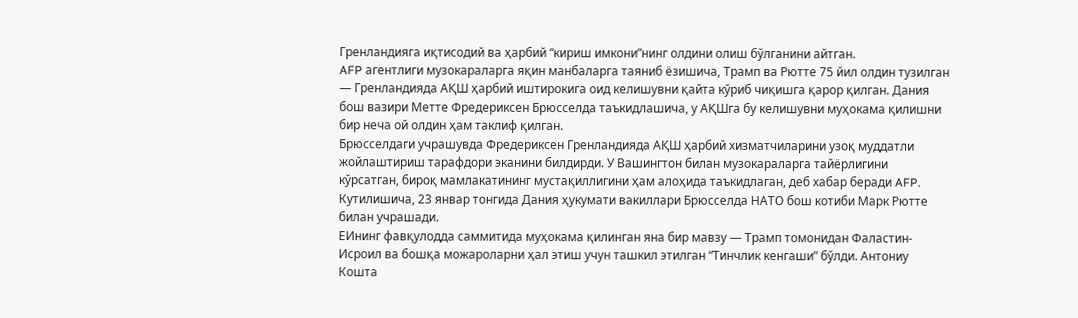Гренландияга иқтисодий ва ҳарбий “кириш имкони”нинг олдини олиш бўлганини айтган.
AFP агентлиги музокараларга яқин манбаларга таяниб ёзишича, Трамп ва Рютте 75 йил олдин тузилган — Гренландияда АҚШ ҳарбий иштирокига оид келишувни қайта кўриб чиқишга қарор қилган. Дания бош вазири Метте Фредериксен Брюсселда таъкидлашича, у АҚШга бу келишувни муҳокама қилишни бир неча ой олдин ҳам таклиф қилган.
Брюсселдаги учрашувда Фредериксен Гренландияда АҚШ ҳарбий хизматчиларини узоқ муддатли жойлаштириш тарафдори эканини билдирди. У Вашингтон билан музокараларга тайёрлигини кўрсатган, бироқ мамлакатининг мустақиллигини ҳам алоҳида таъкидлаган, деб хабар беради AFP. Кутилишича, 23 январ тонгида Дания ҳукумати вакиллари Брюсселда НАТО бош котиби Марк Рютте билан учрашади.
ЕИнинг фавқулодда саммитида муҳокама қилинган яна бир мавзу — Трамп томонидан Фаластин-Исроил ва бошқа можароларни ҳал этиш учун ташкил этилган “Тинчлик кенгаши” бўлди. Антониу Кошта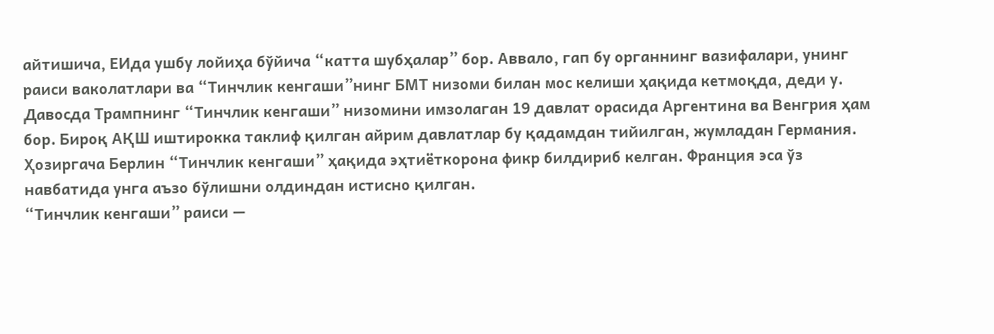айтишича, ЕИда ушбу лойиҳа бўйича “катта шубҳалар” бор. Аввало, гап бу органнинг вазифалари, унинг раиси ваколатлари ва “Тинчлик кенгаши”нинг БМТ низоми билан мос келиши ҳақида кетмоқда, деди у.
Давосда Трампнинг “Тинчлик кенгаши” низомини имзолаган 19 давлат орасида Аргентина ва Венгрия ҳам бор. Бироқ АҚШ иштирокка таклиф қилган айрим давлатлар бу қадамдан тийилган, жумладан Германия. Ҳозиргача Берлин “Тинчлик кенгаши” ҳақида эҳтиёткорона фикр билдириб келган. Франция эса ўз навбатида унга аъзо бўлишни олдиндан истисно қилган.
“Тинчлик кенгаши” раиси —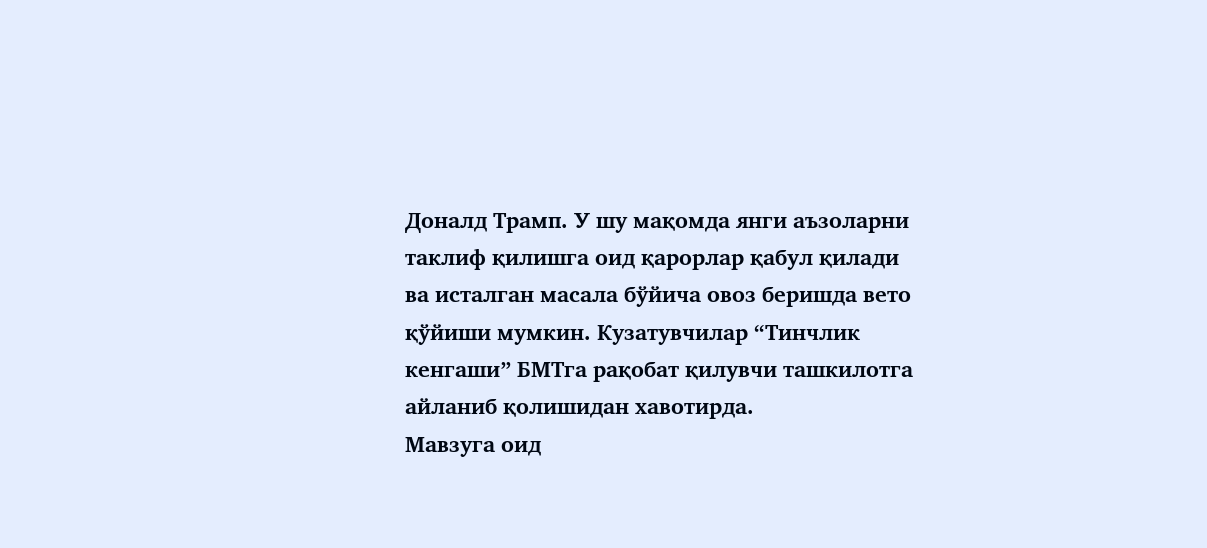Доналд Трамп. У шу мақомда янги аъзоларни таклиф қилишга оид қарорлар қабул қилади ва исталган масала бўйича овоз беришда вето қўйиши мумкин. Кузатувчилар “Тинчлик кенгаши” БМТга рақобат қилувчи ташкилотга айланиб қолишидан хавотирда.
Мавзуга оид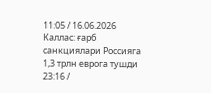11:05 / 16.06.2026
Каллас: ғарб санкциялари Россияга 1,3 трлн еврога тушди
23:16 /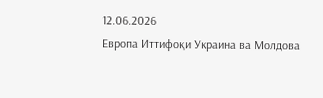12.06.2026
Европа Иттифоқи Украина ва Молдова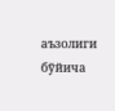аъзолиги бўйича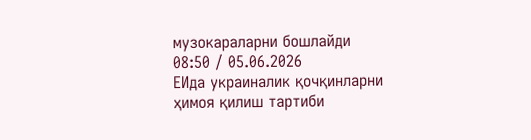музокараларни бошлайди
08:50 / 05.06.2026
ЕИда украиналик қочқинларни ҳимоя қилиш тартиби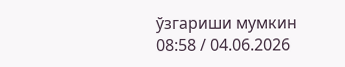ўзгариши мумкин
08:58 / 04.06.2026